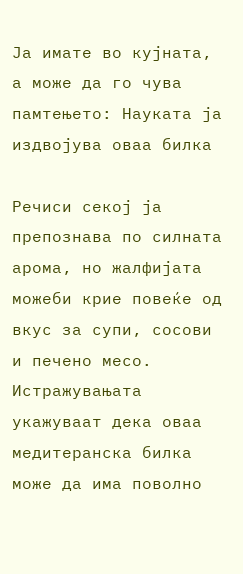Ја имате во кујната, а може да го чува памтењето: Науката ја издвојува оваа билка

Речиси секој ја препознава по силната арома, но жалфијата можеби крие повеќе од вкус за супи, сосови и печено месо. Истражувањата укажуваат дека оваа медитеранска билка може да има поволно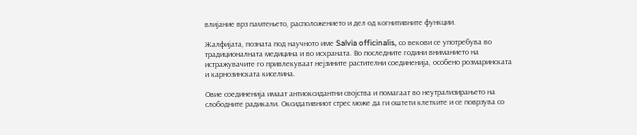влијание врз памтењето, расположението и дел од когнитивните функции.

Жалфијата, позната под научното име Salvia officinalis, со векови се употребува во традиционалната медицина и во исхраната. Во последните години вниманието на истражувачите го привлекуваат нејзините растителни соединенија, особено розмаринската и карнозинската киселина.

Овие соединенија имаат антиоксидантни својства и помагаат во неутрализирањето на слободните радикали. Оксидативниот стрес може да ги оштети клетките и се поврзува со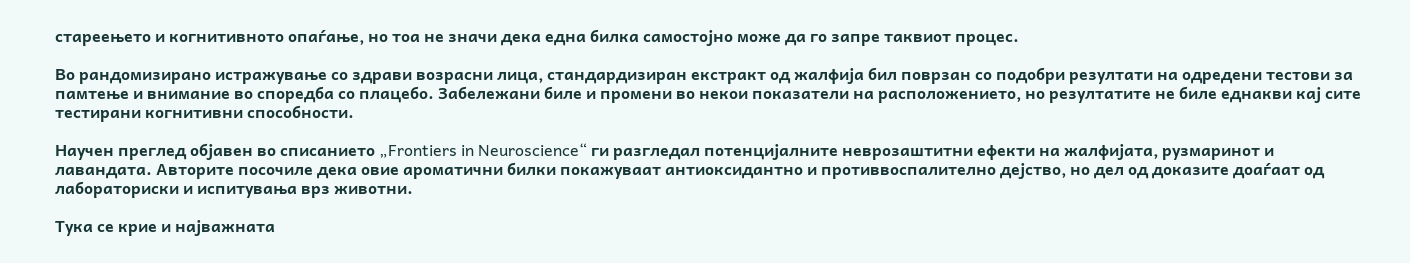стареењето и когнитивното опаѓање, но тоа не значи дека една билка самостојно може да го запре таквиот процес.

Во рандомизирано истражување со здрави возрасни лица, стандардизиран екстракт од жалфија бил поврзан со подобри резултати на одредени тестови за памтење и внимание во споредба со плацебо. Забележани биле и промени во некои показатели на расположението, но резултатите не биле еднакви кај сите тестирани когнитивни способности.

Научен преглед објавен во списанието „Frontiers in Neuroscience“ ги разгледал потенцијалните неврозаштитни ефекти на жалфијата, рузмаринот и лавандата. Авторите посочиле дека овие ароматични билки покажуваат антиоксидантно и противвоспалително дејство, но дел од доказите доаѓаат од лабораториски и испитувања врз животни.

Тука се крие и најважната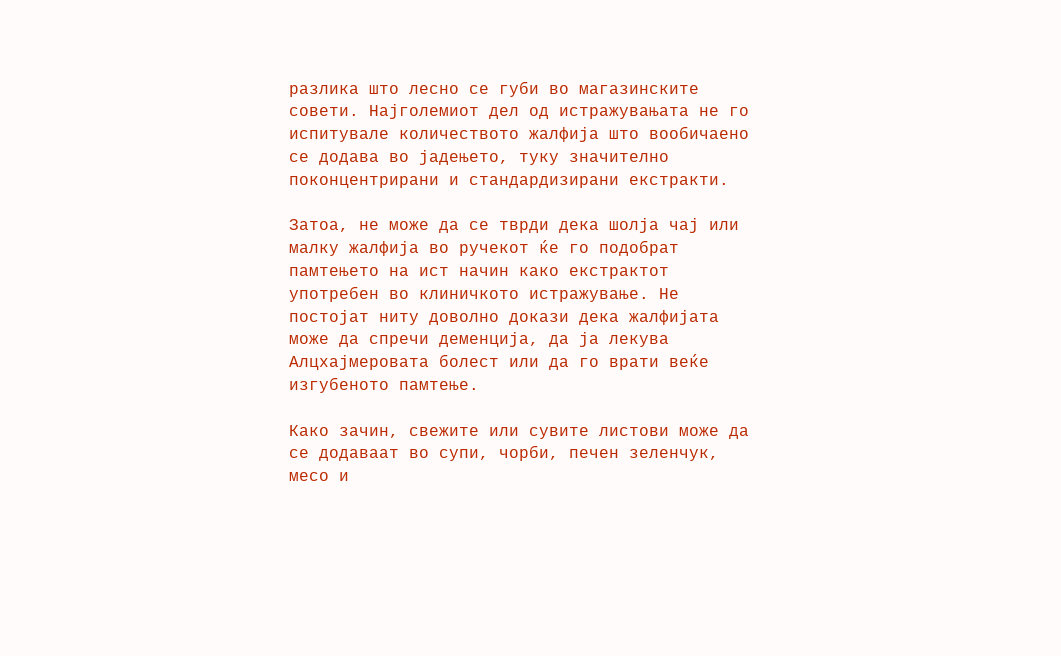разлика што лесно се губи во магазинските совети. Најголемиот дел од истражувањата не го испитувале количеството жалфија што вообичаено се додава во јадењето, туку значително поконцентрирани и стандардизирани екстракти.

Затоа, не може да се тврди дека шолја чај или малку жалфија во ручекот ќе го подобрат памтењето на ист начин како екстрактот употребен во клиничкото истражување. Не постојат ниту доволно докази дека жалфијата може да спречи деменција, да ја лекува Алцхајмеровата болест или да го врати веќе изгубеното памтење.

Како зачин, свежите или сувите листови може да се додаваат во супи, чорби, печен зеленчук, месо и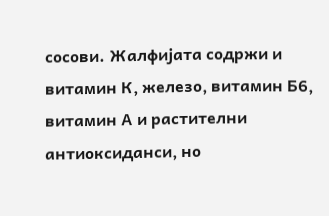сосови. Жалфијата содржи и витамин К, железо, витамин Б6, витамин А и растителни антиоксиданси, но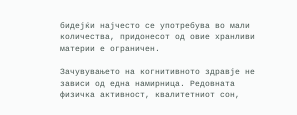бидејќи најчесто се употребува во мали количества, придонесот од овие хранливи материи е ограничен.

Зачувувањето на когнитивното здравје не зависи од една намирница. Редовната физичка активност, квалитетниот сон,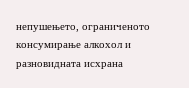непушењето, ограниченото консумирање алкохол и разновидната исхрана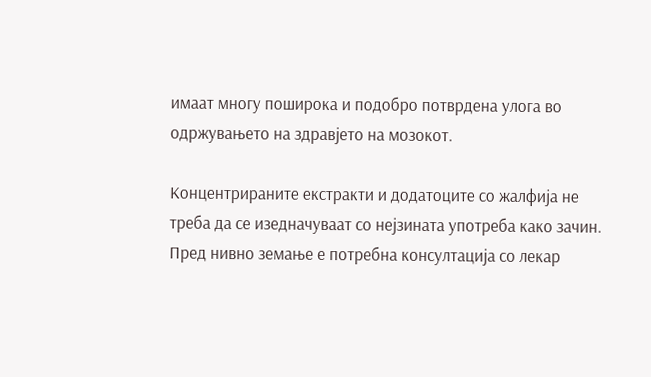имаат многу поширока и подобро потврдена улога во одржувањето на здравјето на мозокот.

Концентрираните екстракти и додатоците со жалфија не треба да се изедначуваат со нејзината употреба како зачин. Пред нивно земање е потребна консултација со лекар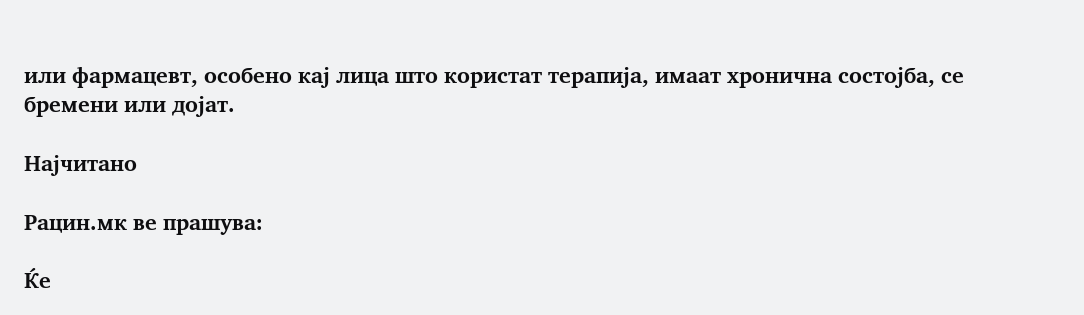или фармацевт, особено кај лица што користат терапија, имаат хронична состојба, се бремени или дојат.

Најчитано

Рацин.мк ве прашува:

Ќе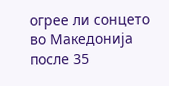огрее ли сонцето во Македонија после 35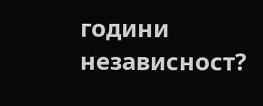години независност?